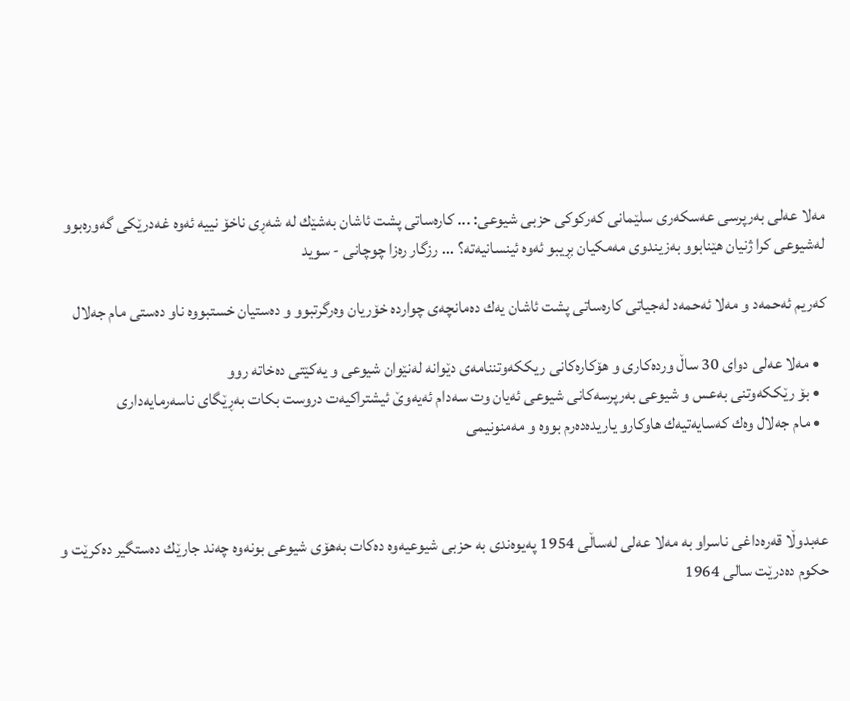مه‌لا عه‌لی به‌رپرسی عه‌سكه‌ری سلێمانی كه‌ركوكی حزبی شیوعی: ... كاره‌ساتی پشت ئاشان به‌شێك له‌ شه‌ڕی ناخۆ نییه‌‌ ئه‌وه‌ غه‌درێكی گه‌وره‌بوو له‌شیوعی كرا ژنیان هێنابوو به‌زیندوی مه‌مكیان بڕیبو‌ ئه‌وه‌ ئینسانیه‌ته؟ ... رزگار ره‌زا چوچانی - سوید

كه‌ریم ئه‌حمه‌د و مه‌لا ئه‌حمه‌د له‌جیاتی كاره‌ساتی پشت ئاشان یه‌ك ده‌مانچه‌ی چوارده‌ خۆریان وه‌رگرتبوو و ده‌ستیان خستبووه‌ ناو ده‌ستی مام جه‌لال

  • مه‌لا عه‌لی دوای 30 ساڵ ورده‌كاری و هۆكاره‌كانی ریككه‌وتننامه‌ی دێوانه‌ له‌نێوان شیوعی و یه‌كێتی ده‌خاته‌ روو
  • بۆ رێككه‌وتنی به‌عس و شیوعی به‌رپرسه‌كانی شیوعی ئه‌یان وت سه‌دام ئه‌یه‌وێ ئیشتراكیه‌ت دروست بكات به‌ڕێگای ناسه‌رمایه‌داری
  • مام جه‌لال وه‌ك كه‌سایه‌تیه‌ك هاوكارو یاریده‌ده‌رم بووه‌ و مه‌منونیمی



عه‌بدوڵا قه‌ره‌داغی ناسراو به‌ مه‌لا عه‌لی له‌ساڵی 1954 په‌یوه‌ندی به‌ حزبی شیوعیه‌وه‌ ده‌كات به‌هۆی شیوعی بونه‌وه‌ چه‌ند جارێك ده‌ستگیر ده‌كرێت و حكوم ده‌درێت سالی 1964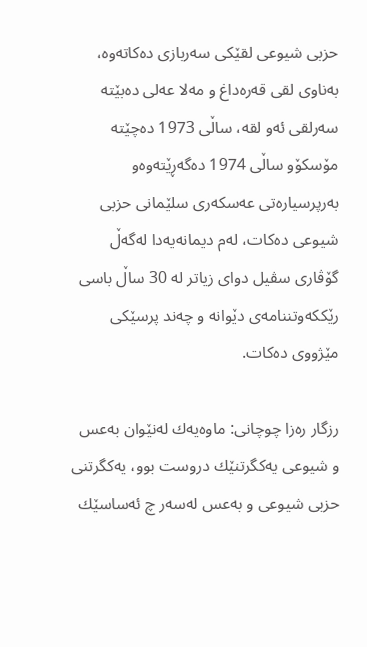حزبی شیوعی لقێكی سه‌ربازی ده‌كاته‌وه، به‌ناوی لقی قه‌ره‌داغ و مه‌لا عه‌لی ده‌بێته‌ سه‌رلقی ئه‌و لقه، ساڵی 1973 ده‌چێته‌‌ مۆسكۆو ساڵی 1974 ده‌گه‌ڕێته‌‌وه‌و به‌رپرسیاره‌تی عه‌سكه‌ری سلێمانی حزبی شیوعی ده‌كات، له‌م دیمانه‌یه‌دا له‌گه‌ڵ گۆڤاری سڤیل دوای زیاتر له‌ 30 ساڵ باسی رێككه‌وتننامه‌ی دێوانه‌ و چه‌ند پرسێكی مێژووی ده‌كات.

رزگار ره‌زا چوچانی: ماوه‌یه‌ك له‌نێوان به‌عس و شیوعی یه‌كگرتنێك دروست بوو، یه‌كگرتنی حزبی شیوعی و به‌عس له‌سه‌ر چ ئه‌ساسێك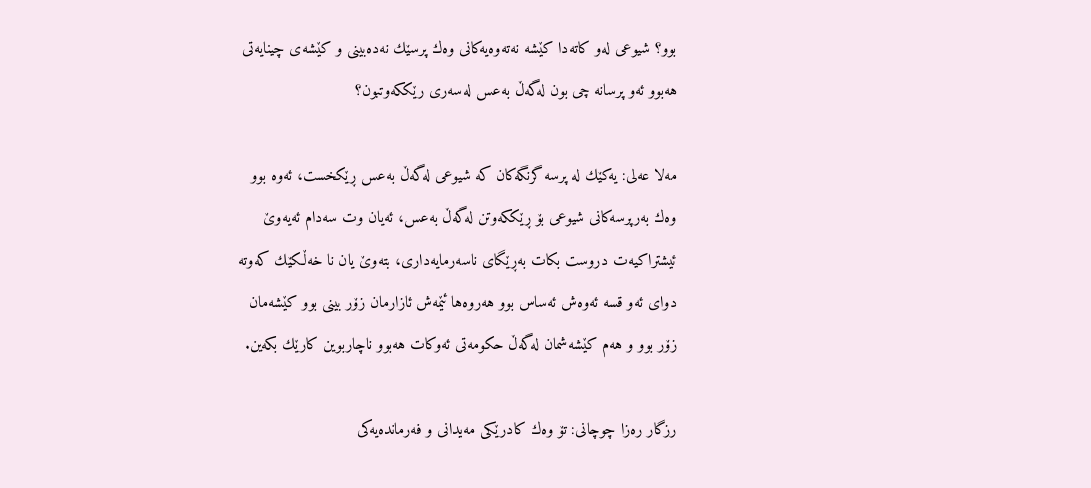بوو؟ شیوعی له‌و كاته‌دا كێشه‌ نه‌ته‌وه‌یه‌كانی وه‌ك پرسێك‌ نه‌ده‌بینی و كێشه‌ی چینایه‌تی هه‌بوو ئه‌و پرسانه‌ چی بون له‌گه‌ڵ به‌عس له‌سه‌ری رێككه‌وتبون؟

مه‌لا عه‌لی: یه‌كێك له‌ پرسه‌ گرنگه‌كان كه‌ شیوعی له‌گه‌ڵ به‌عس ڕێكخست، ئه‌وه‌ بوو وه‌ك‌ به‌رپرسه‌كانی شیوعی بۆ ڕێككه‌وتن له‌گه‌ڵ به‌عس، ئه‌یان وت سه‌دام ئه‌یه‌وێ ئیشتراكیه‌ت دروست بكات به‌ڕێگای ناسه‌رمایه‌داری، بته‌وێ یان نا خه‌ڵكێك كه‌وته‌ دوای ئه‌و قسه‌ ئه‌وه‌ش ئه‌ساس بوو هه‌روه‌ها ئێمه‌ش ئازارمان زۆر بینی بوو كێشه‌مان زۆر بوو و هه‌م كێشه‌شمان له‌گه‌ڵ حكومه‌تی ئه‌وكات هه‌بوو ناچاربوین كارێك بكه‌ین.

رزگار ره‌زا چوچانی: تۆ وه‌ك كادرێكی مه‌یدانی و فه‌رمانده‌یه‌كی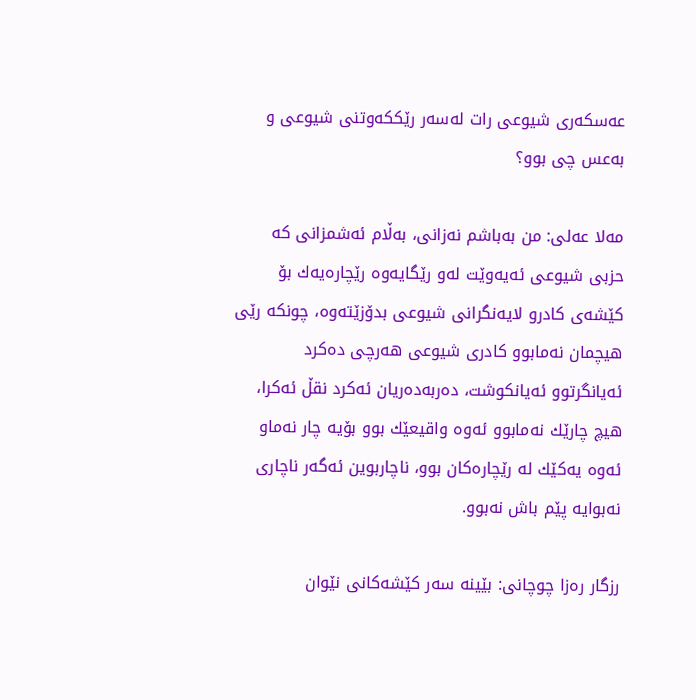عه‌سكه‌ری شیوعی رات له‌سه‌ر رێككه‌وتنی شیوعی و به‌عس چی بوو؟

مه‌لا عه‌لی: من به‌باشم نه‌زانی، به‌ڵام ئه‌شمزانی كه‌ حزبی شیوعی ئه‌یه‌وێت له‌و رێگایه‌وه‌ رێچاره‌یه‌ك بۆ كێشه‌ی كادرو لایه‌نگرانی شیوعی بدۆزێته‌وه، چونكه‌ رێی هیچمان نه‌مابوو كادری شیوعی هه‌رچی ده‌كرد ئه‌یانگرتوو ئه‌یانكوشت، ده‌ربه‌ده‌ریان ئه‌كرد نقڵ ئه‌كرا، هیچ چارێك نه‌مابوو ئه‌وه‌ واقیعێك بوو بۆیه‌ چار نه‌ماو ئه‌وه‌ یه‌كێك له‌ رێچاره‌كان بوو، ناچاربوین ئه‌گه‌ر ناچاری نه‌بوایه‌ پێم باش نه‌‌بوو.

رزگار ره‌زا چوچانی: بێینه‌ سه‌ر كێشه‌كانی نێوان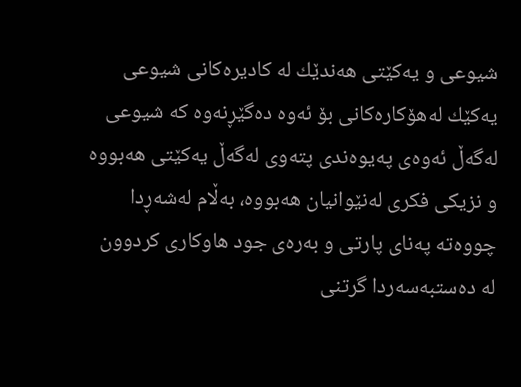شیوعی و یه‌كێتی هه‌ندێك له‌ كادیره‌كانی شیوعی یه‌كێك له‌هۆكاره‌كانی بۆ ئه‌وه‌ ده‌گێڕنه‌وه‌ كه‌ شیوعی له‌گه‌ڵ ئه‌وه‌ی په‌یوه‌ندی پته‌وی له‌گه‌ڵ یه‌كێتی هه‌بووه‌ و نزیكی فكری له‌نێوانیان هه‌بووه‌، به‌ڵام له‌شه‌ڕدا چووه‌ته‌ په‌نای پارتی و به‌ره‌ی جود هاوكاری كردوون له‌ ده‌ستبه‌سه‌ردا گرتنی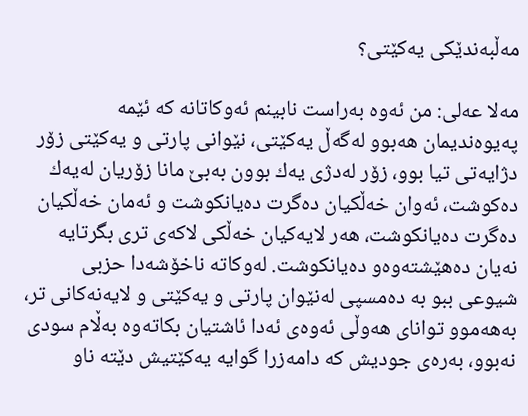مه‌ڵبه‌ندێكی یه‌كێتی؟

مه‌لا عه‌لی: من ئه‌وه‌ به‌راست نابینم ئه‌وكاتانه‌ كه‌ ئێمه‌ په‌یوه‌ندیمان هه‌بوو له‌گه‌ڵ یه‌كێتی، نێوانی پارتی و یه‌كێتی زۆر دژایه‌تی تیا بوو، زۆر له‌دژی یه‌ك بوون به‌بێ مانا زۆریان له‌یه‌ك ده‌كوشت، ئه‌وان خه‌ڵكیان ده‌گرت ده‌یانكوشت و ئه‌مان خه‌ڵكیان ده‌گرت ده‌یانكوشت، هه‌ر لایه‌كیان خه‌ڵكی لاكه‌ی تری بگرتایه‌ نه‌یان ده‌هێشته‌وه‌و ده‌یانكوشت. له‌وكاته‌ ناخۆشه‌دا حزبی شیوعی ببو به‌ ده‌مسپی له‌نێوان پارتی و یه‌كێتی و لایه‌نه‌كانی تر، به‌هه‌موو توانای هه‌وڵی ئه‌وه‌ی ئه‌دا ئاشتیان بكاته‌وه‌ به‌ڵام سودی نه‌بوو، به‌ره‌ی جودیش كه‌ دامه‌زرا گوایه‌ یه‌كێتیش دێته‌ ناو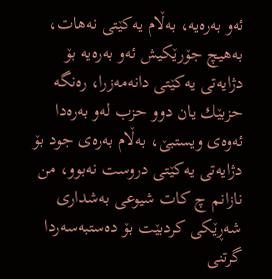ئه‌و به‌ره‌یه‌، به‌ڵام یه‌كێتی نه‌هات، به‌هیچ جۆرێكیش ئه‌و به‌ره‌یه‌ بۆ دژایه‌تی یه‌كێتی دانه‌مه‌زرا، ره‌نگه‌ حزبێك یان دوو حزب له‌و به‌ره‌دا ئه‌وه‌ی ویستبێ، به‌ڵام به‌ره‌ی جود بۆ دژایه‌تی یه‌كێتی دروست نه‌بوو، من نازانم چ كات شیوعی به‌شداری شه‌ڕێكی كردبێت بۆ ده‌ستبه‌سه‌ردا گرتنی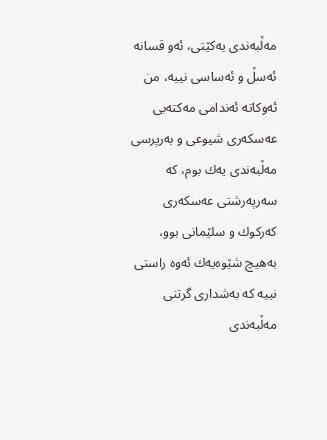مه‌ڵبه‌ندی یه‌كێتی، ئه‌و قسانه‌ ئه‌سڵ و ئه‌ساسی نییه، من ئه‌وكاته‌ ئه‌ندامی مه‌كته‌بی عه‌سكه‌ری شیوعی و به‌رپرسی مه‌ڵبه‌ندی یه‌ك بوم، كه‌ سه‌رپه‌رشتی عه‌سكه‌ری كه‌ركوك و سلێمانی بوو، به‌هیچ شێوه‌یه‌ك ئه‌وه‌ راستی نییه‌ كه‌ به‌شداری گرتنی مه‌ڵبه‌ندی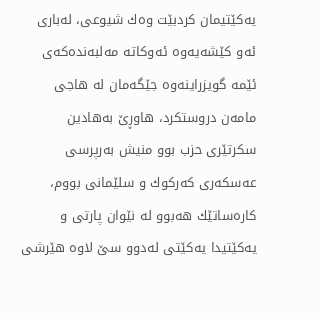یه‌كێتیمان كردبێت وه‌ك شیوعی، له‌باری ئه‌و كێشه‌یه‌وه‌ ئه‌وكاته‌ مه‌لبه‌نده‌كه‌ی ئێمه‌ گویزراینه‌وه‌ جێگه‌مان له‌ هاجی مامه‌ن دروستكرد، هاوڕێ به‌هادین سكرتێری حزب بوو منیش به‌رپرسی عه‌سكه‌ری كه‌ركوك و سلێمانی بووم، كاره‌ساتێك هه‌بوو له‌ نێوان پارتی و یه‌كێتیدا یه‌كێتی له‌دوو سێ لاوه‌ هێرشی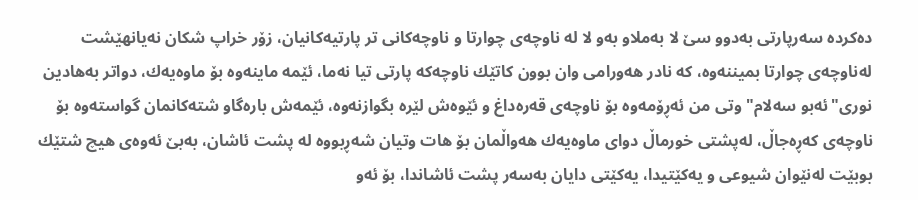ده‌كرده‌ سه‌رپارتی به‌دوو سێ لا به‌ملاو به‌و لا له‌ ناوچه‌ی چوارتا و ناوچه‌كانی تر پارتیه‌كانیان، زۆر خراپ شكان نه‌یانهێشت له‌ناوچه‌ی چوارتا بمیننه‌وه، كه‌ نادر هه‌ورامی وان بوون كاتێك ناوچه‌كه‌ پارتی تیا نه‌ما، ئێمه‌ ماینه‌وه‌ بۆ ماوه‌یه‌ك، دواتر به‌هادین نوری"ئه‌بو سه‌لام" وتی من ئه‌ڕۆمه‌وه‌ بۆ ناوچه‌ی قه‌ره‌داغ و ئێوه‌ش لێره‌ بگوازنه‌وه، ئێمه‌ش باره‌گاو شته‌كانمان گواسته‌وه‌ بۆ ناوچه‌ی كه‌ڕه‌جاڵ، له‌پشتی خورماڵ دوای ماوه‌یه‌ك هه‌واڵمان بۆ هات وتیان شه‌ڕبووه‌ له‌ پشت ئاشان، به‌بێ ئه‌وه‌ی هیچ شتێك بوبێت له‌نێوان شیوعی و یه‌كێتیدا، یه‌كێتی دایان به‌سه‌ر پشت ئاشاندا، بۆ ئه‌و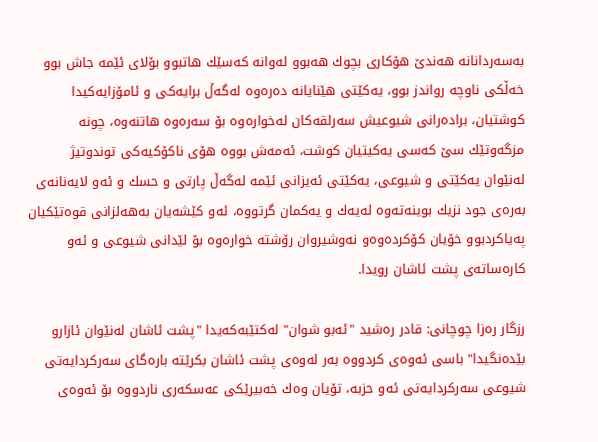به‌سه‌ردانانه‌ هه‌ندێ هۆكاری بچوك هه‌بوو له‌وانه‌ كه‌سێك هاتبوو بۆلای ئێمه‌ جاش بوو خه‌ڵكی ناوچه‌ رواندز بوو، یه‌كێتی هێنایانه‌ ده‌ره‌وه‌ له‌گه‌ڵ برایه‌كی و ئامۆزایه‌كیدا كوشتیان، براده‌رانی شیوعیش سه‌رلقه‌كان له‌خواره‌وه‌ بۆ سه‌ره‌وه‌ هاتنه‌وه، چونه‌ مزگه‌وتێك سێ كه‌سی یه‌كیتیان كوشت، ئه‌مه‌ش بووه‌ هۆی ناكۆكیه‌كی توندوتیژ له‌نێوان یه‌كێتی و شیوعی، یه‌كێتی ئه‌یزانی ئێمه‌ له‌گه‌ڵ پارتی و حسك و ئه‌و لایه‌نانه‌ی به‌ره‌ی جود نزیك بوینه‌ته‌وه‌ له‌یه‌ك و یه‌كمان گرتووه، ئه‌و كێشه‌یان به‌هه‌لزانی قوه‌تێكیان په‌یاكردبوو خۆیان كۆكرده‌وه‌و نه‌وشیروان رۆشته‌ خواره‌وه‌ بۆ لێدانی شیوعی و ئه‌و كاره‌ساته‌ی پشت ئاشان رویدا.

رزگار ره‌زا چوچانی: قادر ره‌شید "ئه‌بو شوان" له‌كتێبه‌كه‌یدا "پشت ئاشان له‌نێوان ئازارو بێده‌نگیدا" باسی ئه‌وه‌ی كردووه‌ به‌ر له‌وه‌ی پشت ئاشان بكرێته‌ باره‌گای سه‌ركردایه‌تی شیوعی سه‌ركردایه‌تی ئه‌و حزبه‌، تۆیان وه‌ك خه‌بیرێكی عه‌سكه‌ری ناردووه‌ بۆ ئه‌وه‌ی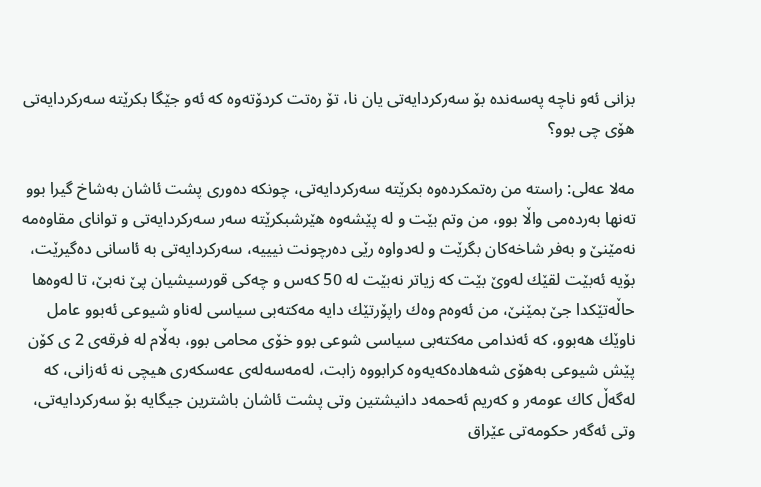بزانی ئه‌و ناچه‌ په‌سه‌نده‌ بۆ سه‌ركردایه‌تی یان نا، تۆ ره‌تت كردۆته‌وه‌ كه‌ ئه‌و جێگا بكرێته‌ سه‌ركردایه‌تی هۆی چی بوو؟

مه‌لا عه‌لی: راسته‌ من ره‌تمكرده‌وه‌ بكرێته‌ سه‌ركردایه‌تی، چونكه‌ ده‌وری پشت ئاشان به‌شاخ گیرا بوو ته‌نها به‌رده‌می واڵا بوو، من وتم بێت و له‌ پێشه‌وه‌ هێرشبكرێته‌ سه‌ر سه‌ركردایه‌تی و توانای مقاوه‌مه‌ نه‌مێنێ و به‌فر شاخه‌كان بگرێت و له‌دواوه‌ رێی ده‌رچونت نیییه‌، سه‌ركردایه‌تی به‌ ئاسانی ده‌گیرێت، بۆیه‌ ئه‌بێت لقێك له‌وێ بێت كه‌ زیاتر نه‌بێت له‌ 50 كه‌س و چه‌كی قورسیشیان پێ نه‌بێ، تا له‌وه‌ها حاڵه‌تێكدا جێ بمێنێ، من ئه‌وه‌م وه‌ك راپۆرتێك دایه‌ مه‌كته‌بی سیاسی له‌ناو شیوعی ئه‌بوو عامل ناوێك هه‌بوو، كه‌ ئه‌ندامی مه‌كته‌بی سیاسی شوعی بوو خۆی محامی بوو، به‌ڵام له‌ فرقه‌ی 2 ی كۆن پێش شیوعی به‌هۆی شه‌هاده‌كه‌یه‌وه‌ كرابووه‌ زابت، له‌مه‌سه‌له‌ی عه‌سكه‌ری هیچی نه‌ ئه‌زانی، كه‌ له‌گه‌ڵ كاك عومه‌ر و كه‌ریم ئه‌حمه‌د دانیشتین وتی پشت ئاشان باشترین جیگایه‌ بۆ سه‌ركردایه‌تی، وتی ئه‌گه‌ر حكومه‌تی عێراق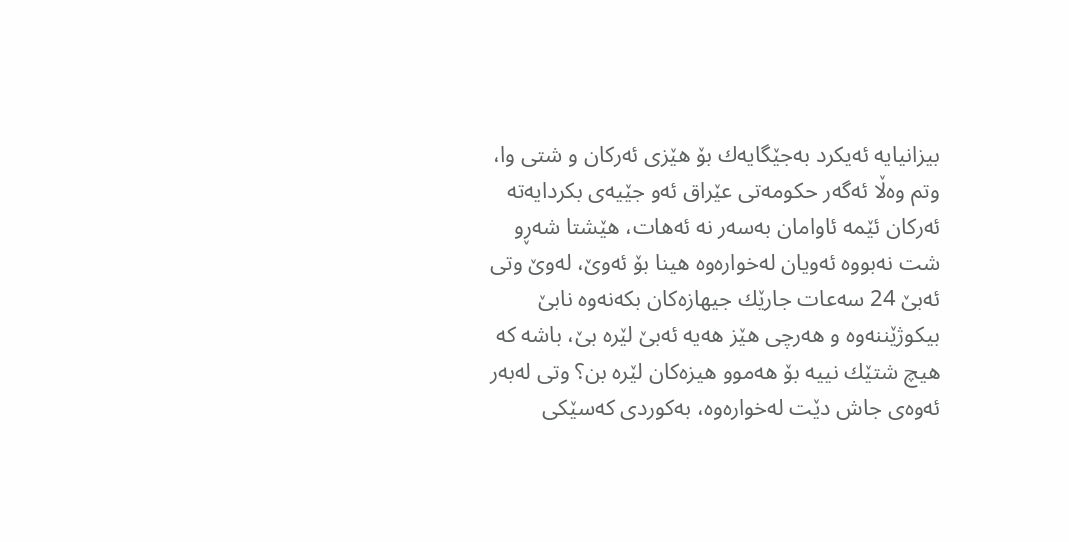بیزانیایه‌ ئه‌یكرد به‌جێگایه‌ك بۆ هێزی ئه‌ركان و شتی وا، وتم وه‌ڵا ئه‌گه‌ر حكومه‌تی عێراق ئه‌و جێیه‌ی بكردایه‌ته‌ ئه‌ركان ئێمه‌ ئاوامان به‌سه‌ر نه‌ ئه‌هات، هێشتا شه‌ڕو شت نه‌بووه‌ ئه‌ویان له‌خواره‌وه‌ هینا بۆ ئه‌وێ، له‌وێ وتی ئه‌بێ 24 سه‌عات جارێك جیهازه‌كان بكه‌نه‌وه‌ نابێ بیكوژێننه‌وه‌ و هه‌رچی هێز هه‌یه‌ ئه‌بێ لێره‌ بێ، باشه‌ كه‌ هیچ شتێك نییه بۆ هه‌موو هیزه‌كان لێره‌ بن‌؟ وتی له‌به‌ر ئه‌وه‌ی جاش دێت له‌خواره‌وه‌، به‌كوردی كه‌سێكی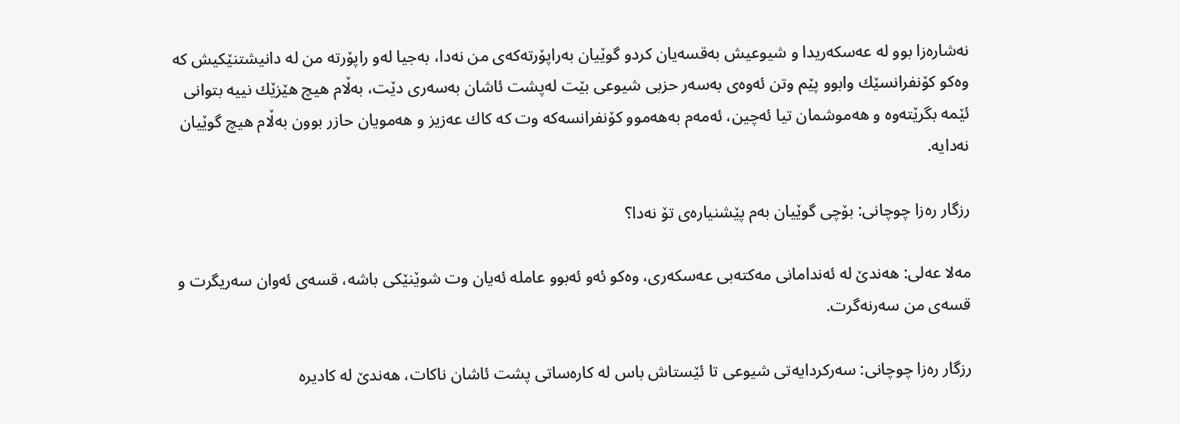نه‌شاره‌زا بوو له‌ عه‌سكه‌ریدا و شیوعیش به‌قسه‌یان كردو گوێیان به‌راپۆرته‌كه‌ی من نه‌دا، به‌جیا له‌و راپۆرته‌ من له‌ دانیشتنێكیش كه‌ وه‌كو كۆنفرانسێك وابوو پێم وتن ئه‌وه‌ی به‌سه‌ر حزبی شیوعی بێت له‌پشت ئاشان به‌سه‌ری دێت، به‌ڵام هیچ هێزێك نییه‌ بتوانی ئێمه‌ بگرێته‌وه‌ و هه‌موشمان تیا ئه‌چین، ئه‌مه‌م به‌هه‌موو كۆنفرانسه‌كه‌ وت كه‌ كاك عه‌زیز و هه‌مویان حازر بوون به‌ڵام هیچ گوێیان نه‌دایه‌.

رزگار ره‌زا چوچانی: بۆچی گوێیان به‌م پێشنیاره‌ی تۆ نه‌دا؟

مه‌لا عه‌لی: هه‌ندێ له‌ ئه‌ندامانی مه‌كته‌بی عه‌سكه‌ری، وه‌كو ئه‌و ئه‌بوو عامله‌ ئه‌یان وت شوێنێكی باشه‌، قسه‌ی ئه‌وان سه‌ریگرت و قسه‌ی من سه‌رنه‌گرت.

رزگار ره‌زا چوچانی: سه‌ركردایه‌تی شیوعی تا ئێستاش باس له‌ كاره‌ساتی پشت ئاشان‌ ناكات، هه‌ندێ له‌ كادیره‌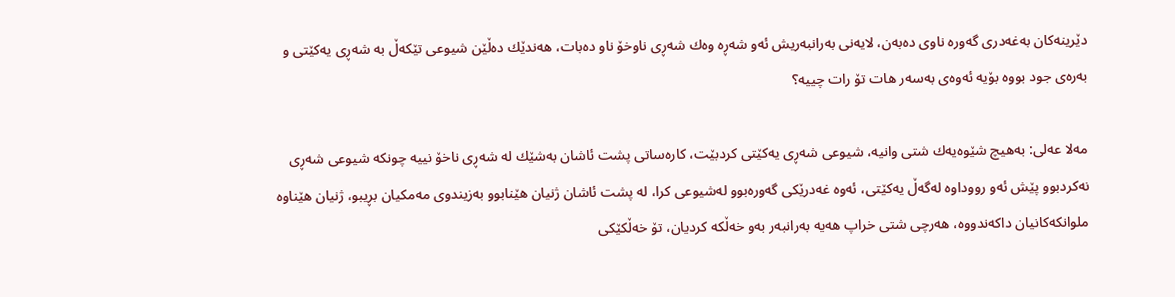دێرینه‌كان به‌غه‌دری گه‌وره‌ ناوی ده‌به‌ن، لایه‌نی به‌رانبه‌ریش ئه‌و شه‌ڕه‌ وه‌ك شه‌ڕی ناوخۆ ناو ده‌بات، هه‌ندێك ده‌ڵێن شیوعی تێكه‌ڵ به‌ شه‌ڕی یه‌كێتی و به‌ره‌ی جود بووه‌ بۆیه‌ ئه‌وه‌ی به‌سه‌ر هات تۆ رات چییه‌؟

مه‌لا عه‌لی: به‌هیچ شێوه‌یه‌ك شتی وانیه، شیوعی شه‌ڕی یه‌كێتی كردبێت، كاره‌ساتی پشت ئاشان به‌شێك له‌ شه‌ڕی ناخۆ نییه‌‌ چونكه‌ شیوعی شه‌ڕی نه‌كردبوو پێش ئه‌و رووداوه‌ له‌گه‌ڵ یه‌كێتی، ئه‌وه‌ غه‌درێكی گه‌وره‌بوو له‌شیوعی كرا، له‌ پشت ئاشان ژنیان هێنابوو به‌زیندوی مه‌مكیان بڕیبو، ژنیان هێناوه‌ ملوانكه‌كانیان داكه‌ندووه، هه‌رچی شتی خراپ هه‌یه‌ به‌رانبه‌ر به‌و خه‌ڵكه‌ كردیان، تۆ خه‌ڵكێكی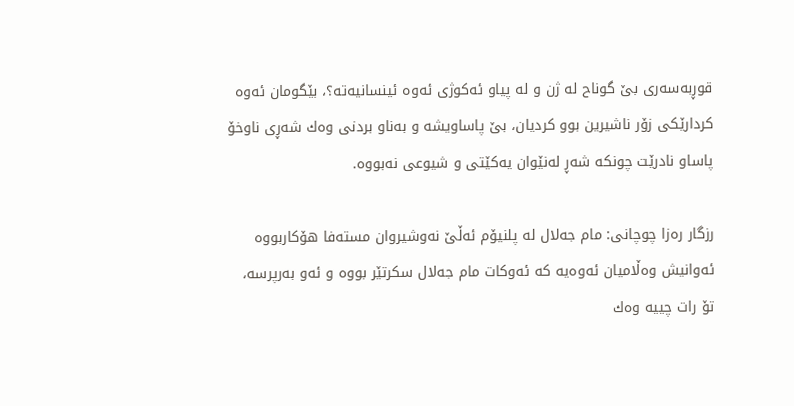قوڕبه‌سه‌ری بێ گوناح له‌ ژن و له‌ پیاو ئه‌كوژی ئه‌وه‌ ئینسانیه‌ته؟‌، بێگومان ئه‌وه‌ كردارێكی زۆر ناشیرین بوو كردیان، بێ پاساویشه و به‌ناو بردنی وه‌ك شه‌ڕی ناوخۆ پاساو نادرێت چونكه‌ شه‌ڕ له‌نێوان یه‌كێتی و شیوعی نه‌بووه‌‌.

رزگار ره‌زا چوچانی: مام جه‌لال له‌ پلنیۆم ئه‌ڵێ نه‌وشیروان مسته‌فا هۆكاربووه‌ ئه‌وانیش وه‌ڵامیان ئه‌وه‌یه‌ كه‌ ئه‌وكات مام جه‌لال سكرتێر بووه‌ و ئه‌و به‌رپرسه، تۆ رات چییه‌ وه‌ك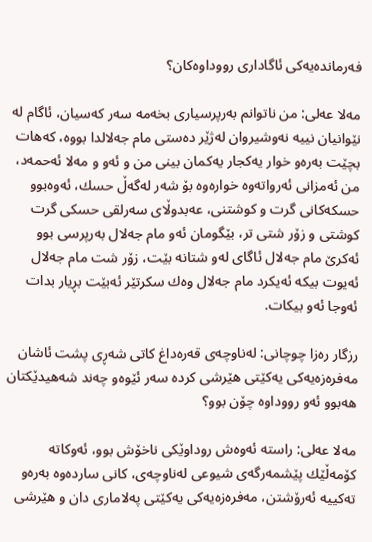فه‌رمانده‌یه‌كی ئاگاداری رووداوه‌كان؟

مه‌لا عه‌لی: من ناتوانم به‌رپرسیاری بخه‌مه‌ سه‌ر كه‌سیان، ئاگام له‌ نێوانیان نییه‌ نه‌وشیروان له‌ژێر ده‌ستی مام جه‌لالدا بووه، كه‌هات بچێت به‌ره‌و خوار یه‌كجار یه‌كمان بینی من و ئه‌و و مه‌لا ئه‌حمه‌د، من ئه‌مزانی ئه‌رواته‌وه‌ خواره‌وه‌ بۆ شه‌ر له‌گه‌ڵ حسك، ئه‌وه‌بوو حسكه‌كانی گرت و كوشتنی، عه‌بدوڵای سه‌رلقی حسكی گرت كوشتی و زۆر شتی تر، بێگومان ئه‌و مام جه‌لال به‌رپرسی بوو ئه‌كرێ مام جه‌لال ئاگای له‌و شتانه‌ بێت، زۆر شت مام جه‌لال ئه‌یوت بیكه‌ ئه‌یكرد مام جه‌لال وه‌ك سكرتێر ئه‌بێت بڕیار بدات ئه‌وجا ئه‌و بیكات.

رزگار ره‌زا چوچانی: له‌ناوچه‌ی قه‌ره‌داغ كاتی شه‌ڕی پشت ئاشان مه‌فره‌زه‌یه‌كی یه‌كێتی هێرشی كرده‌ سه‌ر ئێوه‌و چه‌ند شه‌هیدێكتان هه‌بوو ئه‌و رووداوه‌ چۆن بوو؟

مه‌لا عه‌لی: راسته‌ ئه‌وه‌ش روداوێكی ناخۆش بوو، ئه‌وكاته‌ كۆمه‌ڵێك پێشمه‌رگه‌ی شیوعی له‌ناوچه‌ی، كانی سارده‌وه‌ به‌ره‌و ته‌كییه‌ ئه‌رۆشتن، مه‌فره‌زه‌یه‌كی یه‌كێتی په‌لاماری دان و هێرشی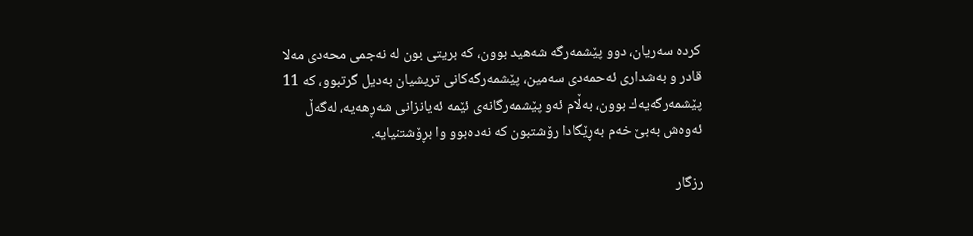كرده‌ سه‌ریان، دوو پێشمه‌رگه‌ شه‌هید بوون، كه‌ بریتی بون له‌ نه‌جمی محه‌دی مه‌لا قادر و به‌شداری ئه‌حمه‌دی سه‌مین، پێشمه‌رگه‌كانی تریشیان به‌دیل گرتبوو، كه‌ 11 پێشمه‌رگه‌یه‌ك بوون، به‌ڵام ئه‌و پێشمه‌رگانه‌ی ئێمه‌ ئه‌یانزانی شه‌ڕهه‌یه‌، له‌گه‌ڵ ئه‌وه‌ش به‌بێ خه‌م به‌ڕێگادا رۆشتبون كه‌ نه‌ده‌بوو وا بڕۆشتنیایه‌.

رزگار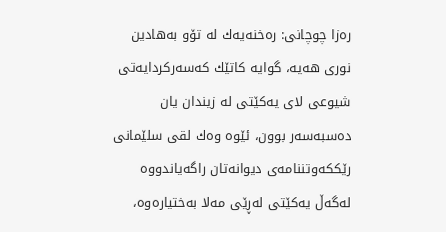ره‌زا چوچانی: ره‌خنه‌یه‌ك له‌ تۆو به‌هادین نوری هه‌یه‌، گوایه‌ كاتێك كه‌سه‌ركردایه‌تی شیوعی لای یه‌كێتی له‌ زیندان یان ده‌سبه‌سه‌ر بوون، ئێوه‌ وه‌ك لقی سلێمانی رێككه‌وتننامه‌ی دیوانه‌تان راگه‌یاندووه‌ له‌گه‌ڵ یه‌كێتی له‌ڕێی مه‌لا به‌ختیاره‌وه،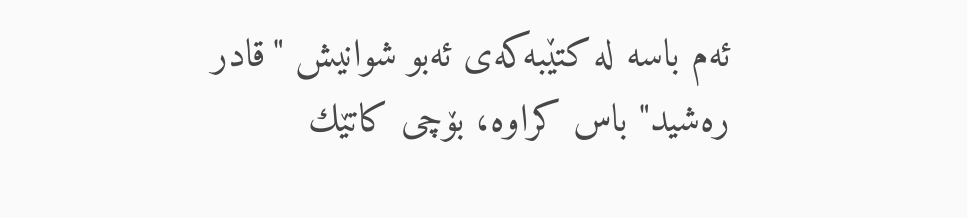ئه‌م باسه‌ له‌ كتێبه‌كه‌ی ئه‌بو شوانیش "قادر ره‌شید" باس كراوه‌، بۆچی كاتێك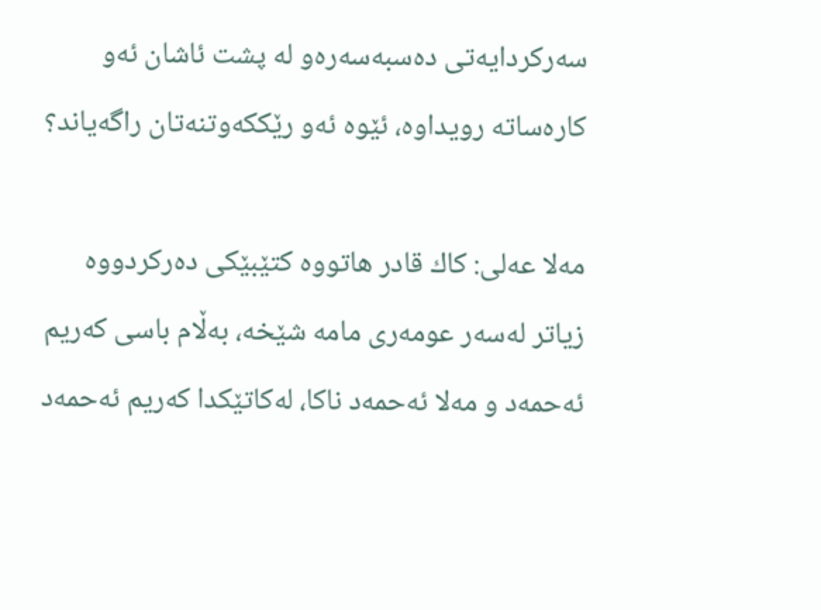سه‌ركردایه‌تی ده‌سبه‌سه‌ره‌و له‌ پشت ئاشان ئه‌و كاره‌ساته‌ رویداوه، ئێوه‌ ئه‌و رێككه‌وتنه‌تان راگه‌یاند؟

مه‌لا عه‌لی: كاك قادر هاتووه‌ كتێبێكی ده‌ركردووه‌ زیاتر له‌سه‌ر عومه‌ری مامه‌ شێخه، ‌به‌ڵام باسی كه‌ریم ئه‌حمه‌د و مه‌لا ئه‌حمه‌د ناكا، له‌كاتێكدا كه‌ریم ئه‌حمه‌د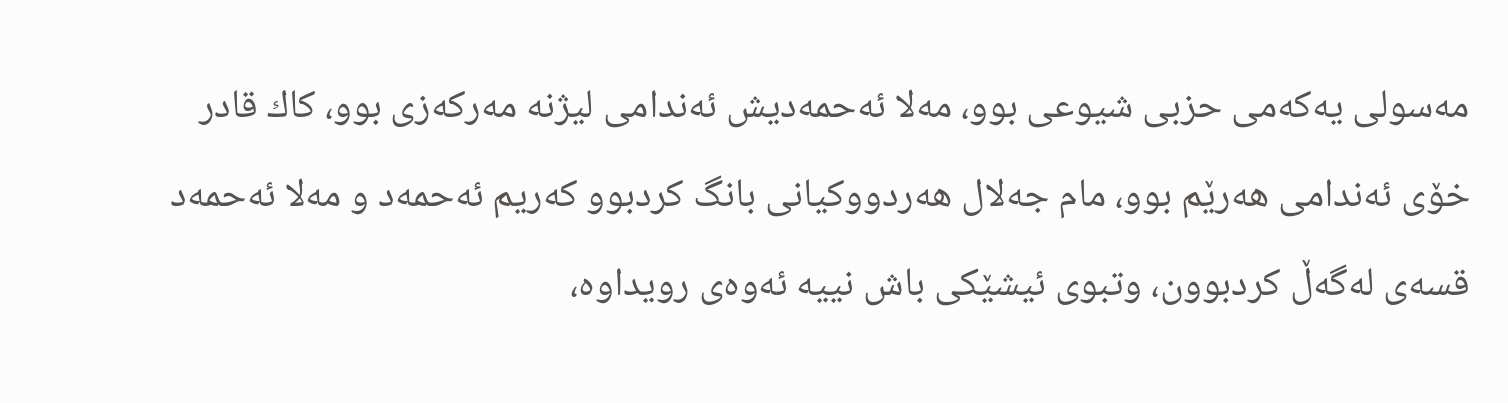مه‌سولی یه‌كه‌می حزبی شیوعی بوو، مه‌لا ئه‌حمه‌دیش ئه‌ندامی لیژنه‌ مه‌ركه‌زی بوو، كاك قادر خۆی ئه‌ندامی هه‌رێم بوو، مام جه‌لال هه‌ردووكیانی بانگ كردبوو كه‌ریم ئه‌حمه‌د و مه‌لا ئه‌حمه‌د قسه‌ی له‌گه‌ڵ كردبوون، وتبوی ئیشێكی باش نییه‌ ئه‌وه‌ی رویداوه،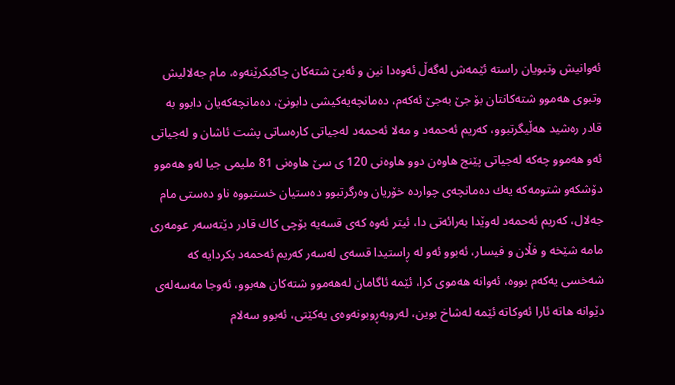ئه‌وانیش وتبویان راسته‌ ئێمه‌ش له‌گه‌ڵ ئه‌وه‌دا نین و ئه‌بێ شته‌كان چاكبكرێنه‌وه، مام جه‌لالیش وتبوی هه‌موو شته‌كانتان بۆ جێ به‌جێ ئه‌كه‌م، ده‌مانچه‌یه‌كیشی دابونێ، ده‌مانچه‌كه‌یان دابوو به‌ قادر ره‌شید هه‌ڵیگرتبوو، كه‌ریم ئه‌حمه‌د و مه‌لا ئه‌حمه‌د له‌جیاتی كاره‌ساتی پشت ئاشان و له‌جیاتی ئه‌و هه‌موو چه‌كه‌ له‌جیاتی پێنج هاوه‌ن دوو هاوه‌نی 120 ی سێ هاوه‌نی 81 ملیمی جیا له‌و هه‌موو دۆشكه‌و شتومه‌كه‌ یه‌ك ده‌مانچه‌ی چوارده‌ خۆریان وه‌رگرتبوو ده‌ستیان خستبووه‌ ناو ده‌ستی مام جه‌لال، كه‌ریم ئه‌حمه‌د له‌وێدا به‌رائه‌تی دا، ئیتر ئه‌وه‌ كه‌ی قسه‌یه‌ بۆچی كاك قادر دێته‌سه‌ر عومه‌ری مامه‌ شێخه‌ و فڵان و فیسار، ئه‌بوو ئه‌و له‌ ڕاستیدا قسه‌ی له‌سه‌ر كه‌ریم ئه‌حمه‌د بكردایه‌ كه‌ شه‌خسی یه‌كه‌م بووه‌، ئه‌وانه‌ هه‌موی كرا، ئێمه‌ ئاگامان له‌هه‌موو شته‌كان‌ هه‌بوو، ئه‌وجا مه‌سه‌له‌ی دێوانه‌ هاته‌ ئارا ئه‌وكاته‌ ئێمه‌ له‌شاخ بوین، له‌روبه‌ڕوبونه‌وه‌ی یه‌كێتی، ئه‌بوو سه‌لام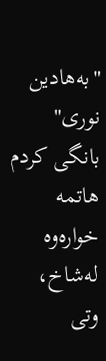"به‌هادین نوری" بانگی كردم هاتمه‌ خواره‌وه‌ له‌شاخ، وتی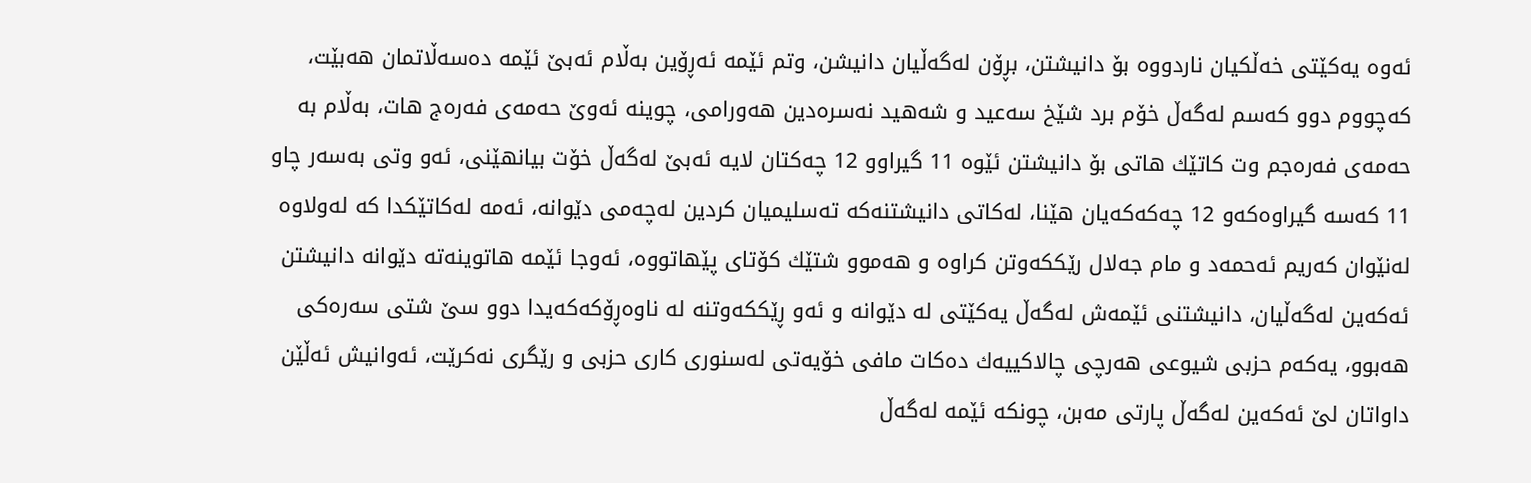ئه‌وه‌ یه‌كێتی خه‌ڵكیان ناردووه‌ بۆ دانیشتن، بڕۆن له‌گه‌ڵیان دانیشن، وتم ئێمه‌ ئه‌ڕۆین به‌ڵام ئه‌بێ ئێمه‌ ده‌سه‌ڵاتمان هه‌بێت، كه‌چووم دوو كه‌سم له‌گه‌ڵ خۆم برد شێخ سه‌عید و شه‌هید نه‌سره‌دین هه‌ورامی، چوینه‌ ئه‌وێ حه‌مه‌ی فه‌ره‌ج هات، به‌ڵام به‌ حه‌مه‌ی فه‌ره‌جم وت كاتێك هاتی بۆ دانیشتن ئێوه‌ 11 گیراوو 12 چه‌كتان لایه‌ ئه‌بێ له‌گه‌ڵ خۆت بیانهێنی، ئه‌و وتی به‌سه‌ر چاو 11 كه‌سه‌ گیراوه‌كه‌و 12 چه‌كه‌كه‌یان هێنا، له‌كاتی دانیشتنه‌كه‌ ته‌سلیمیان كردین له‌چه‌می دێوانه‌، ئه‌مه‌ له‌كاتێكدا كه‌ له‌ولاوه‌ له‌نێوان كه‌ریم ئه‌حمه‌د و مام جه‌لال رێككه‌وتن كراوه‌ و هه‌موو شتێك كۆتای پێهاتووه‌، ئه‌وجا ئێمه‌ هاتوینه‌ته‌ دێوانه‌ دانیشتن ئه‌كه‌ین له‌گه‌ڵیان، دانیشتنی ئێمه‌ش له‌گه‌ڵ یه‌كێتی له‌ دێوانه‌ و ئه‌و ڕێككه‌وتنه‌ له‌ ناوه‌ڕۆكه‌كه‌یدا دوو سێ شتی سه‌ره‌كی هه‌بوو، یه‌كه‌م حزبی شیوعی هه‌رچی چالاكییه‌ك ده‌كات مافی خۆیه‌تی له‌سنوری كاری حزبی و رێگری نه‌كرێت، ئه‌وانیش ئه‌ڵێن داواتان لێ ئه‌كه‌ین له‌گه‌ڵ پارتی مه‌بن، چونكه‌ ئێمه‌ له‌گه‌ڵ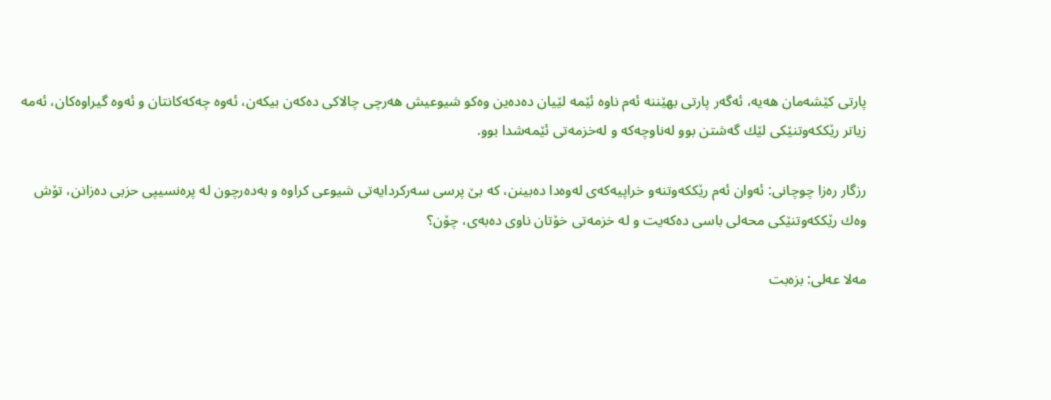پارتی كێشه‌مان هه‌یه‌، ئه‌گه‌ر پارتی بهێننه‌ ئه‌م ناوه‌ ئێمه‌ لێیان ده‌ده‌ین وه‌كو شیوعیش هه‌رچی چالاكی ده‌كه‌ن بیكه‌ن، ئه‌وه‌ چه‌كه‌كانتان و ئه‌وه‌ گیراوه‌كان، ئه‌مه‌ زیاتر رێككه‌وتنێكی لێك گه‌شتن بوو له‌ناوچه‌كه‌ و له‌خزمه‌تی ئێمه‌شدا بوو.

رزگار ره‌زا چوچانی: ئه‌وان ئه‌م رێككه‌وتنه‌و خراپیه‌كه‌ی له‌وه‌دا ده‌بینن، كه‌ بێ پرسی سه‌ركردایه‌تی شیوعی كراوه‌ و به‌ده‌رچون له‌ پره‌نسیپی حزبی ده‌زانن، تۆش وه‌ك رێككه‌وتنێكی محه‌لی باسی ده‌كه‌یت و له‌ خزمه‌تی خۆتان ناوی ده‌به‌ی، چۆن؟

مه‌لا عه‌لی: بزه‌بت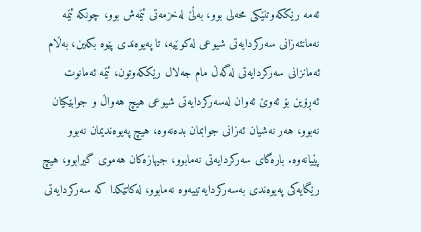ئه‌مه‌ رێككه‌وتنێكی محه‌لی بوو، به‌ڵێ له‌خزمه‌تی ئێمه‌ش بوو، چونكه‌ ئێمه‌ نه‌مانئه‌زانی سه‌ركردایه‌تی شیوعی له‌كوێیه، تا په‌یوه‌ندی پێوه‌ بكه‌ین، به‌ڵام ئه‌مانزانی سه‌ركردایه‌تی له‌گه‌ڵ مام جه‌لال رێككه‌وتون، ئێمه‌ ئه‌مانوت ئه‌ڕۆین بۆ ئه‌وێ ئه‌وان له‌سه‌ركردایه‌تی شیوعی هیچ هه‌واڵ و جوابێكیان نه‌بوو، هه‌ر نه‌شیان ئه‌زانی جوابمان بده‌نه‌وه، هیچ په‌یوه‌ندیمان نه‌بوو پێیانه‌وه. باره‌گای سه‌ركردایه‌تی نه‌مابوو، جیهازه‌كان هه‌موی گیرابوو، هیچ رێگایه‌كی په‌یوه‌ندی به‌سه‌ركردایه‌تییه‌وه‌ نه‌مابوو، له‌كاتێكدا كه‌ سه‌ركردایه‌تی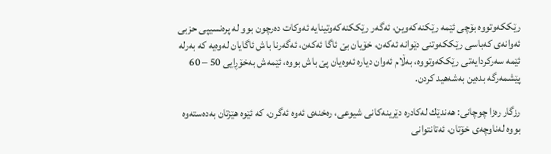رێككه‌وتووه‌ بۆچی ئێمه‌ رێكنه‌كه‌وین، ئه‌گه‌ر رێككنه‌كه‌وتینایه‌ ئه‌وكات ده‌رچون بوو له‌ پره‌نسیپی حزبی ئه‌وانه‌ی كه‌باسی رێككه‌وتنی دێوانه‌ ئه‌كه‌ن، خۆیان بێ ئاگا ئه‌كه‌ن، ئه‌گه‌رنا باش ئاگایان له‌وه‌یه‌ كه‌ به‌رله‌ ئێمه‌ سه‌ركردایه‌تی رێككه‌وتووه‌، به‌ڵام ئه‌وان دیاره‌ ئه‌وه‌یان پێ باش بووه، ئێمه‌ش به‌خۆڕایی 50 – 60 پێشمه‌رگه‌ بده‌ین به‌شه‌هید كردن.

رزگار ره‌زا چوچانی: هه‌ندێك له‌كادره‌ دێرینه‌كانی شیوعی، ره‌خنه‌ی ئه‌وه‌ ئه‌گرن، كه‌ ئێوه‌ هێزتان به‌ده‌سته‌وه‌ بووه‌ له‌ناوچه‌ی خۆتان، ئه‌تانتوانی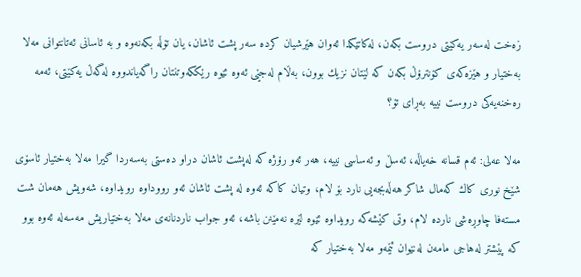زه‌خت له‌سه‌ر یه‌كێتی دروست بكه‌ن، له‌كاتێكدا ئه‌وان هێرشیان كرده‌ سه‌ر پشت ئاشان، یان تۆڵه‌ بكه‌نه‌وه‌ و به‌ ئاسانی ئه‌تانتوانی مه‌لا به‌ختیار و هێزه‌كه‌ی كۆنترۆڵ بكه‌ن كه‌ لێتان نزیك بوون، به‌ڵام له‌جێی ئه‌وه‌ ئێوه‌ رێككه‌وتنتان راگه‌یاندووه‌ له‌گه‌ڵ یه‌كێتی، ئه‌مه‌ ره‌خنه‌یه‌كی دروست نییه‌ به‌ڕای تۆ؟

مه‌لا عه‌لی: ئه‌م قسانه‌ خه‌یاڵه، ئه‌سڵ و ئه‌ساسی نییه‌، هه‌ر ئه‌و رۆژه‌ كه‌ له‌پشت ئاشان دراو ده‌ستی به‌سه‌ردا گیرا مه‌لا به‌ختیار ئاسۆی شێخ نوری كاك كه‌مال شاكر هه‌ڵه‌بجه‌یی نارد بۆ لام، وتیان كاكه‌ ئه‌وه‌ له‌ پشت ئاشان ئه‌و رووداوه‌ رویداوه، شه‌ویش هه‌مان شت مسته‌فا چاوڕه‌شی نارده‌‌ لام، وتی كێشه‌كه‌ رویداوه‌ ئێوه‌ لێره‌ نه‌مێنن باشه‌، ئه‌و جواب ناردنانه‌ی مه‌لا به‌ختیاریش مه‌سه‌له‌ ئه‌وه‌ بوو كه‌ پێشتر له‌هاجی مامه‌ن له‌نێوان ئێمه‌و مه‌لا به‌ختیار كه‌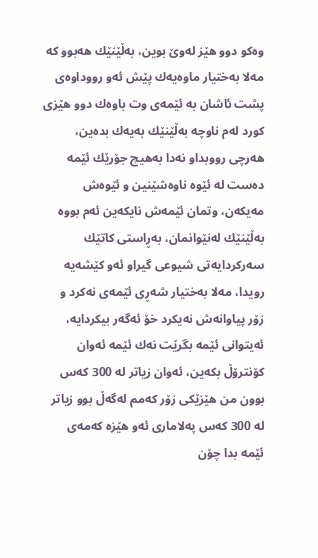وه‌كو دوو هێز له‌وێ بوین، به‌ڵێنێك هه‌بوو كه‌ مه‌لا به‌ختیار ماوه‌یه‌ك پێش ئه‌و رووداوه‌ی پشت ئاشان به‌ ئێمه‌ی وت باوه‌ك دوو هێزی كورد له‌م ناوچه‌ به‌ڵێنێك به‌یه‌ك بده‌ین، هه‌رچی رووبداو نه‌دا به‌هیچ جۆرێك ئێمه‌ ده‌ست له‌ ئێوه‌ ناوه‌شێنین و ئێوه‌ش مه‌یكه‌ن، وتمان ئێمه‌ش نایكه‌ین ئه‌م بووه‌ به‌ڵێنێك له‌نێوانمان، به‌ڕاستی كاتێك سه‌ركردایه‌تی شیوعی گیراو ئه‌و كێشه‌یه‌ رویدا، مه‌لا به‌ختیار شه‌ڕی ئێمه‌ی نه‌كرد و زۆر پیاوانه‌ش نه‌یكرد خۆ ئه‌گه‌ر بیكردایه، ئه‌یتوانی ئێمه‌ بگرێت نه‌ك ئێمه‌ ئه‌وان كۆنترۆڵ بكه‌ین، ئه‌وان زیاتر له‌ 300 كه‌س بوون من هێزێكی زۆر كه‌مم له‌گه‌ڵ بوو زیاتر له‌ 300 كه‌س په‌لاماری ئه‌و هێزه‌ كه‌مه‌ی ئێمه‌ بدا چۆن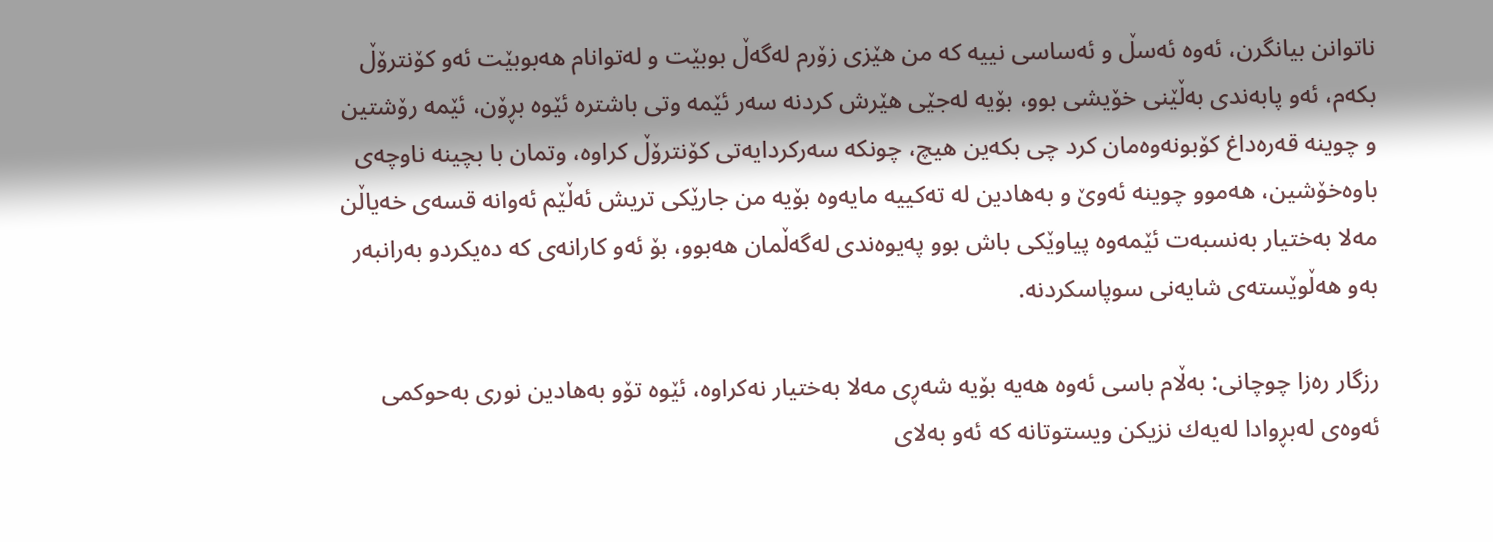ناتوانن بیانگرن، ئه‌وه‌ ئه‌سڵ و ئه‌ساسی نییه‌ كه‌ من هێزی زۆرم له‌گه‌ڵ بوبێت و له‌توانام هه‌بوبێت ئه‌و كۆنترۆڵ بكه‌م، ئه‌و پابه‌ندی به‌ڵێنی خۆیشی بوو، بۆیه‌ له‌جێی هێرش كردنه‌ سه‌ر ئێمه‌ وتی باشتره‌ ئێوه‌ بڕۆن، ئێمه‌ رۆشتین و چوینه‌ قه‌ره‌داغ كۆبونه‌وه‌مان كرد چی بكه‌ین هیچ، چونكه‌ سه‌ركردایه‌تی كۆنترۆڵ كراوه، وتمان با بچینه‌ ناوچه‌ی باوه‌خۆشین، هه‌موو چوینه‌ ئه‌وێ و به‌هادین له‌ ته‌كییه‌ مایه‌وه‌ بۆیه‌ من جارێكی تریش ئه‌ڵێم ئه‌وانه‌ قسه‌ی خه‌یاڵن مه‌لا به‌ختیار به‌نسبه‌ت ئێمه‌وه‌ پیاوێكی باش بوو په‌یوه‌ندی له‌گه‌ڵمان هه‌بوو، بۆ ئه‌و كارانه‌ی كه‌ ده‌یكردو به‌رانبه‌ر به‌و هه‌ڵوێسته‌ی شایه‌نی سوپاسكردنه‌.

رزگار ره‌زا چوچانی: به‌ڵام باسی ئه‌وه‌ هه‌یه‌ بۆیه‌ شه‌ڕی مه‌لا به‌ختیار نه‌كراوه، ئێوه‌ تۆو به‌هادین نوری به‌حوكمی ئه‌وه‌ی له‌بڕوادا له‌یه‌ك نزیكن ویستوتانه‌ كه‌ ئه‌و به‌لای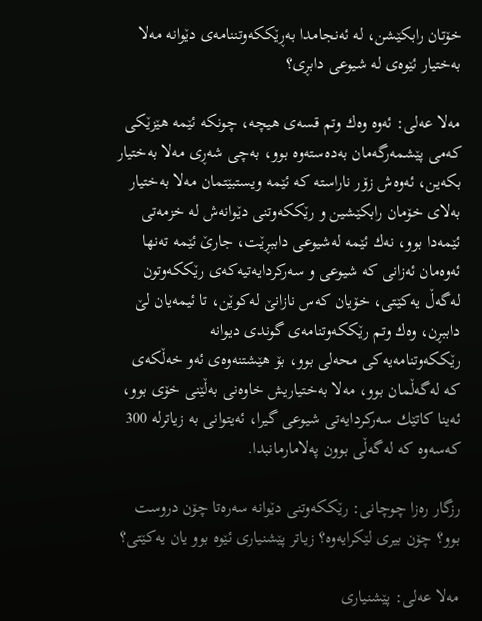خۆتان رابكێشن، له‌ ئه‌نجامدا به‌ڕێككه‌وتننامه‌ی دێوانه‌ مه‌لا به‌ختیار ئێوه‌ی له‌ شیوعی دابڕی؟

مه‌لا عه‌لی: ئه‌وه‌ وه‌ك وتم قسه‌ی هیچه، چونكه‌ ئێمه‌ هێزێكی كه‌می پێشمه‌رگه‌مان به‌ده‌سته‌وه‌ بوو، به‌چی شه‌ڕی مه‌لا به‌ختیار بكه‌ین، ئه‌وه‌ش زۆر ناراسته‌ كه‌ ئێمه‌ ویستبێتمان مه‌لا به‌ختیار به‌لای خۆمان رابكێشین و رێككه‌وتنی دێوانه‌ش له‌ خزمه‌تی ئێمه‌دا بوو، نه‌ك ئێمه‌ له‌شیوعی داببڕێت، جارێ ئێمه‌ ته‌نها ئه‌وه‌مان ئه‌زانی كه‌ شیوعی و سه‌ركردایه‌تیه‌كه‌ی رێككه‌وتون له‌گه‌ڵ یه‌كێتی، خۆیان كه‌س نازانێ له‌كوێن، تا ئیمه‌یان لێ داببڕن، وه‌ك وتم رێككه‌وتنامه‌ی گوندی دیوانه‌ رێككه‌وتنامه‌یه‌كی محه‌لی بوو، بۆ هێشتنه‌وه‌ی ئه‌و خه‌ڵكه‌ی كه‌ له‌گه‌ڵمان بوو، مه‌لا به‌ختیاریش خاوه‌نی به‌ڵێنی خۆی بوو، ئه‌ینا كاتێك سه‌ركردایه‌تی شیوعی گیرا، ئه‌یتوانی به‌ زیاترله‌ 300 كه‌سه‌وه‌ كه‌ له‌گه‌ڵی بوون په‌لامارمانبدا.

رزگار ره‌زا چوچانی: رێككه‌وتنی دێوانه‌ سه‌ره‌تا چۆن دروست بوو؟ چۆن بیری لێكرایه‌وه‌؟ زیاتر پێشنیاری ئێوه‌ بوو یان یه‌كێتی؟

مه‌لا عه‌لی: پێشنیاری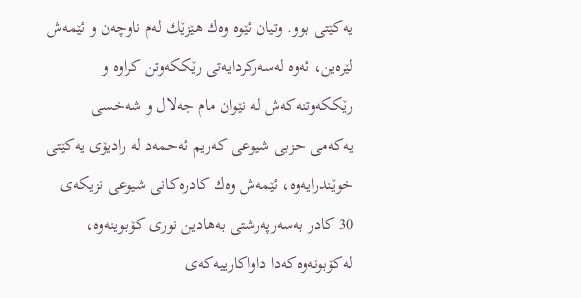یه‌كێتی بوو. وتیان ئێوه‌ وه‌ك هێزێك له‌م ناوچه‌ن و ئێمه‌ش لێره‌ین، ئه‌وه‌ له‌سه‌ركردایه‌تی رێككه‌وتن كراوه‌ و رێككه‌وتنه‌كه‌ش له‌ نێوان مام جه‌لال و شه‌خسی یه‌كه‌می حزبی شیوعی كه‌ریم ئه‌حمه‌د له‌ رادیۆی یه‌كێتی خوێندرایه‌وه‌، ئێمه‌ش وه‌ك كادره‌كانی شیوعی نزیكه‌ی 30 كادر به‌سه‌رپه‌رشتی به‌هادین نوری كۆبوینه‌وه، له‌كۆبونه‌وه‌كه‌دا داواكارییه‌كه‌ی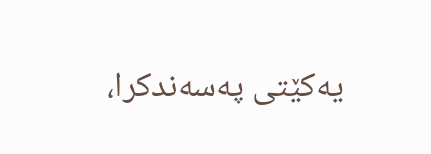یه‌كێتی په‌سه‌ندكرا،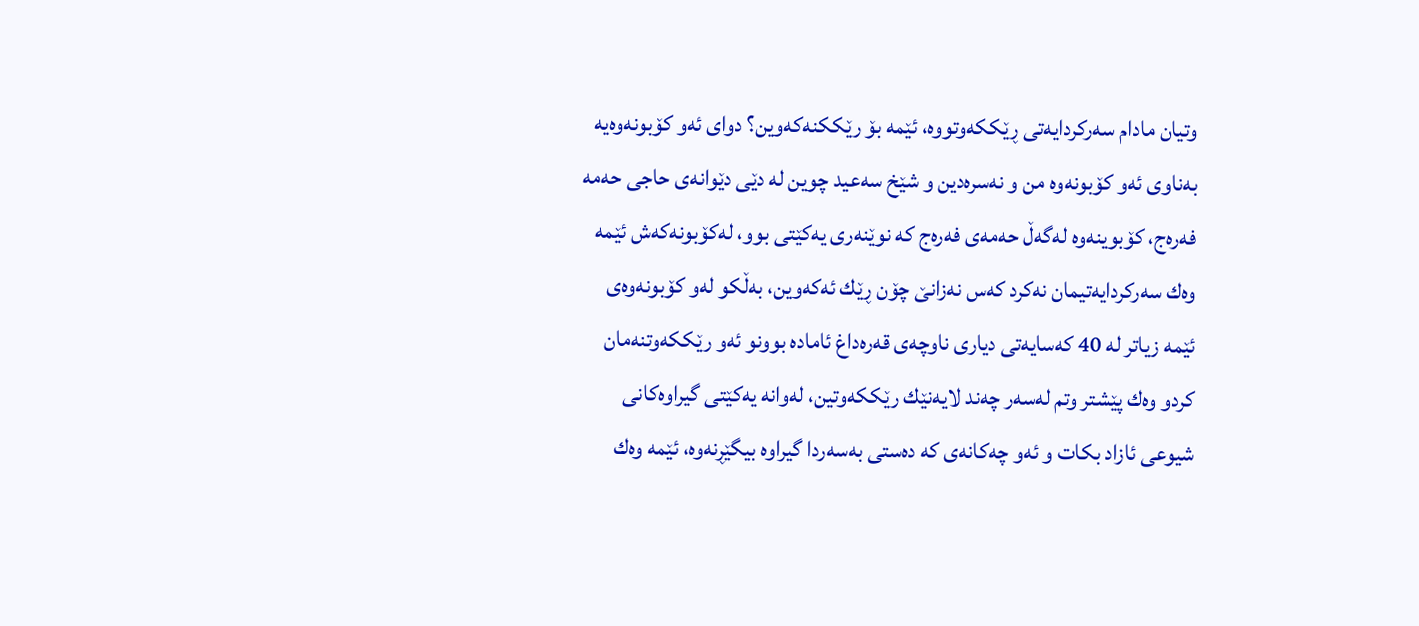وتیان مادام سه‌ركردایه‌تی ڕێككه‌وتووه‌، ئێمه‌ بۆ رێككنه‌كه‌وین؟ دوای ئه‌و كۆبونه‌وه‌یه‌‌ به‌ناوی ئه‌و كۆبونه‌وه‌ من و نه‌سره‌دین و شێخ سه‌عید چوین له‌ دێی دێوانه‌ی حاجی حه‌مه‌ فه‌ره‌ج، كۆبوینه‌وه‌ له‌گه‌ڵ حه‌مه‌ی فه‌ره‌ج كه‌ نوێنه‌ری یه‌كێتی بوو، له‌كۆبونه‌كه‌ش ئێمه‌ وه‌ك سه‌ركردایه‌تیمان نه‌كرد كه‌س نه‌زانێ چۆن ڕێك ئه‌كه‌وین، به‌ڵكو له‌و كۆبونه‌وه‌ی ئێمه‌ زیاتر له‌ 40 كه‌سایه‌تی دیاری ناوچه‌ی قه‌ره‌داغ ئاماده‌‌ بوونو ئه‌و رێككه‌وتنه‌مان كردو وه‌ك پێشتر وتم له‌سه‌ر چه‌ند لایه‌نێك رێككه‌وتین، له‌وانه‌ یه‌كێتی گیراوه‌كانی شیوعی ئازاد بكات و ئه‌و چه‌كانه‌ی كه‌ ده‌ستی به‌سه‌ردا گیراوه‌ بیگێڕنه‌وه‌، ئێمه‌ وه‌ك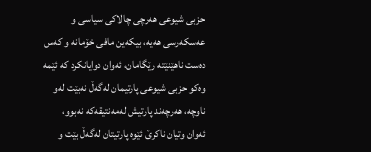حزبی شیوعی هه‌رچی چالاكی سیاسی و عه‌سكه‌رسی هه‌یه‌، بیكه‌ین مافی خۆمانه‌ و كه‌س ده‌ست ناهێنێته‌ رێگامان، ئه‌وان دوایانكرد كه‌ ئێمه‌ وه‌كو حزبی شیوعی پارتیمان له‌گه‌ڵ نه‌بێت له‌و ناوچه‌، هه‌رچه‌ند پارتیش له‌مه‌نتیقه‌كه‌ نه‌بوو، ئه‌وان وتیان ناكرێ ئێوه‌ پارتیتان له‌گه‌ڵ بێت و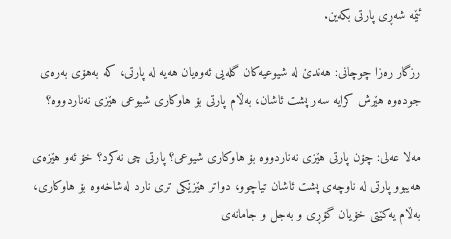ئێمه‌ شه‌ڕی پارتی بكه‌ین.

رزگار ره‌زا چوچانی: هه‌ندێ له‌ شیوعیه‌كان گله‌یی ئه‌وه‌یان هه‌یه‌ له‌ پارتی، كه‌ به‌هۆی به‌ره‌ی جوده‌وه‌ هێرش كرایه‌ سه‌ر پشت ئاشان، به‌ڵام پارتی بۆ هاوكاری شیوعی هێزی نه‌ناردووه‌؟

مه‌لا عه‌لی: چۆن پارتی هێزی نه‌ناردووه‌ بۆ هاوكاری شیوعی؟ پارتی چی نه‌كرد؟ خۆ ئه‌و هێزه‌ی هه‌یبوو پارتی له‌ ناوچه‌ی پشت ئاشان تیاچوو، دواتر هێزێكی تری نارد له‌شاخه‌وه‌ بۆ هاوكاری، به‌ڵام یه‌كێتی خۆیان گۆڕی و به‌جل و جامانه‌ی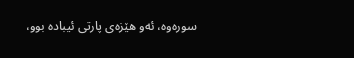سوره‌وه‌، ئه‌و هێزه‌ی پارتی ئیباده‌ بوو،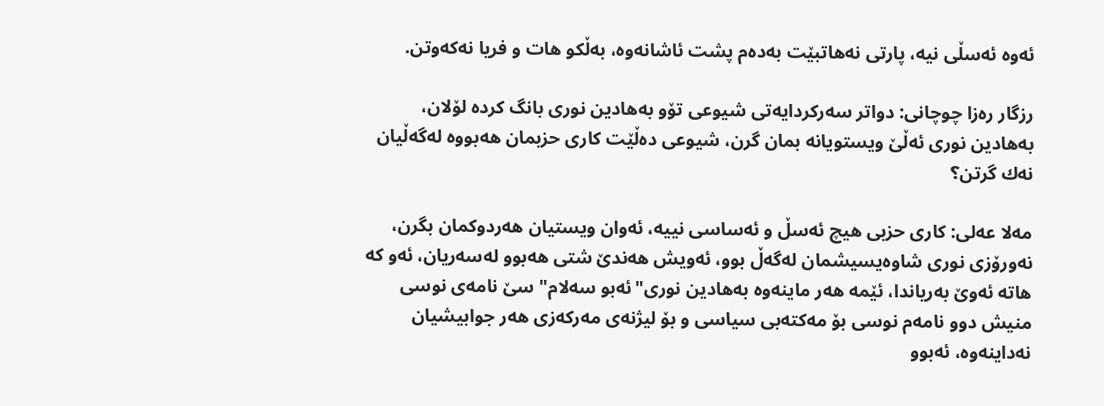ئه‌وه‌ ئه‌سڵی نیه‌، پارتی نه‌هاتبێت به‌ده‌م پشت ئاشانه‌وه‌، به‌ڵكو هات و فریا نه‌كه‌وتن.

رزگار ره‌زا چوچانی: دواتر سه‌ركردایه‌تی شیوعی تۆو به‌هادین نوری بانگ كرده‌ لۆلان، به‌هادین نوری ئه‌ڵێ ویستویانه‌ بمان گرن، شیوعی ده‌ڵێت كاری حزبمان هه‌بووه‌ له‌گه‌ڵیان نه‌ك گرتن؟

مه‌لا عه‌لی: كاری حزبی هیچ ئه‌سڵ و ئه‌ساسی نییه‌، ئه‌وان ویستیان هه‌ردوكمان بگرن، نه‌ورۆزی نوری شاوه‌یسیشمان له‌گه‌ڵ بوو، ئه‌ویش هه‌ندێ شتی هه‌بوو له‌سه‌ریان، ئه‌و كه‌ هاته‌ ئه‌وێ به‌ریاندا، ئێمه‌ هه‌ر ماینه‌وه‌ به‌هادین نوری"ئه‌بو سه‌لام" سێ نامه‌ی نوسی منیش دوو نامه‌م نوسی بۆ مه‌كته‌بی سیاسی و بۆ لیژنه‌ی مه‌ركه‌زی هه‌ر جوابیشیان نه‌داینه‌وه، ئه‌بوو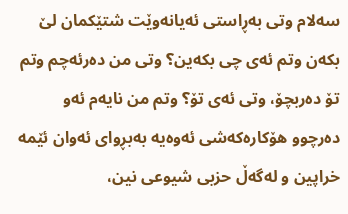سه‌لام وتی به‌ڕاستی ئه‌یانه‌وێت شتێكمان لێ بكه‌ن وتم ئه‌ی چی بكه‌ین؟ وتی من ده‌رئه‌چم وتم تۆ ده‌ربچۆ، وتی ئه‌ی تۆ؟ وتم من نایه‌م ئه‌و ده‌رچوو هۆكاره‌كه‌شی ئه‌وه‌یه‌ به‌بڕوای ئه‌وان ئێمه‌ خراپین و له‌گه‌ڵ حزبی شیوعی نین،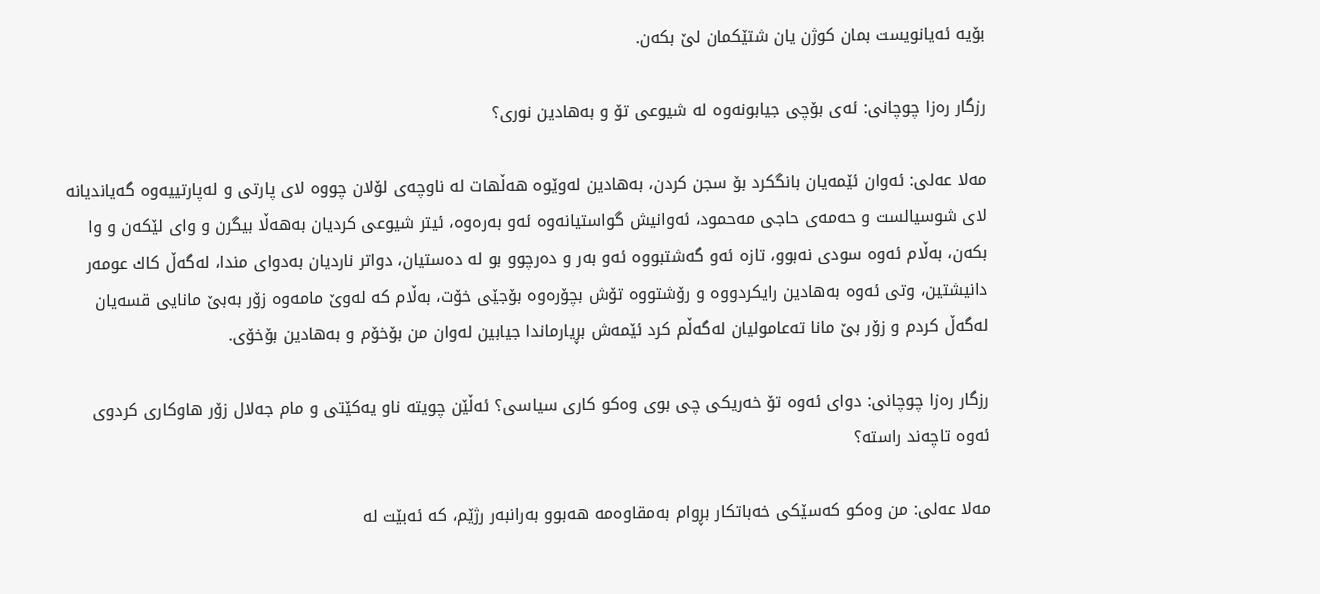بۆیه‌ ئه‌یانویست بمان كوژن یان شتێكمان لێ بكه‌ن.

رزگار ره‌زا چوچانی: ئه‌ی بۆچی جیابونه‌وه‌ له‌ شیوعی تۆ و به‌هادین نوری؟

مه‌لا عه‌لی: ئه‌وان ئێمه‌یان بانگكرد بۆ سجن كردن، به‌هادین له‌وێوه‌ هه‌ڵهات له‌ ناوچه‌ی لۆلان چووه‌ لای پارتی و له‌پارتییه‌وه‌ گه‌یاندیانه‌ لای شوسیالست و حه‌مه‌ی حاجی مه‌حمود، ئه‌وانیش گواستیانه‌وه‌ ئه‌و به‌ره‌وه، ئیتر شیوعی كردیان به‌هه‌ڵا بیگرن و وای لێكه‌ن و وا بكه‌ن، به‌ڵام ئه‌وه‌ سودی نه‌بوو، تازه‌ ئه‌و گه‌شتبووه‌ ئه‌و به‌ر و ده‌رچوو بو له‌ ده‌ستیان، دواتر ناردیان به‌دوای مندا، له‌گه‌ڵ كاك عومه‌ر دانیشتین، وتی ئه‌وه‌ به‌هادین رایكردووه‌ و رۆشتووه‌ تۆش بچۆره‌وه‌ بۆجێی خۆت، به‌ڵام كه‌ له‌وێ مامه‌وه‌ زۆر به‌بێ مانایی قسه‌یان له‌گه‌ڵ كردم و زۆر بێ مانا ته‌عامولیان له‌گه‌ڵم كرد ئێمه‌ش بڕیارماندا جیابین له‌وان من بۆخۆم و به‌هادین بۆخۆی.

رزگار ره‌زا چوچانی: دوای ئه‌وه‌ تۆ خه‌ریكی چی بوی وه‌كو كاری سیاسی؟ ئه‌ڵێن چویته‌ ناو یه‌كێتی و مام جه‌لال زۆر هاوكاری كردوی ئه‌وه‌ تاچه‌ند راسته‌؟

مه‌لا عه‌لی: من وه‌كو كه‌سێكی خه‌باتكار بڕوام به‌مقاوه‌مه‌ هه‌بوو به‌رانبه‌ر رژێم، كه‌ ئه‌بێت له‌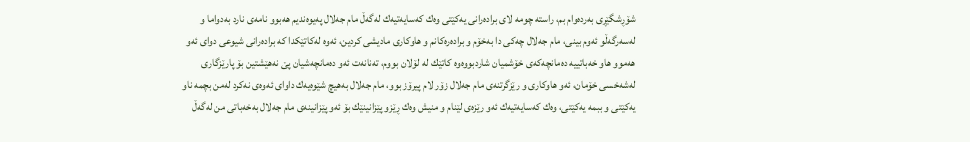شۆڕشگێڕی به‌رده‌وام بم، راسته‌ چومه‌ لای براده‌رانی یه‌كێتی وه‌ك كه‌سایه‌تیه‌ك له‌گه‌ڵ مام جه‌لال په‌یوه‌ندیم هه‌بوو نامه‌ی نارد به‌دواما و له‌سه‌رگه‌ڵو ئه‌وم بینی، مام جه‌لال چه‌كی دا به‌خۆم و براده‌ره‌كانم و هاوكاری مادیشی كردین، ئه‌وه‌ له‌كاتێكدا كه‌ براده‌رانی شیوعی دوای ئه‌و هه‌موو هاو خه‌باتییه‌ ده‌مانچه‌كه‌ی خۆشمیان شاردبووه‌وه‌ كاتێك له‌ لۆلان بووم، ته‌نانه‌ت ئه‌و ده‌مانچه‌شیان پێ نه‌هێشتین بۆ پارێزگاری له‌شه‌خسی خۆمان، ئه‌و هاوكاری و رێزگرتنه‌ی مام جه‌لال زۆر لام پیرۆز بوو، مام جه‌لال به‌هیچ شێوه‌یه‌ك داوای ئه‌وه‌ی نه‌كرد له‌من بچمه‌ ناو یه‌كێتی و ببمه‌ یه‌كێتی، وه‌ك كه‌سایه‌تیه‌ك ئه‌و رێزه‌ی لێنام و منیش وه‌ك ڕێزو پێزانینێك بۆ ئه‌و پێزانینه‌ی مام جه‌لال به‌خه‌باتی من له‌گه‌ڵ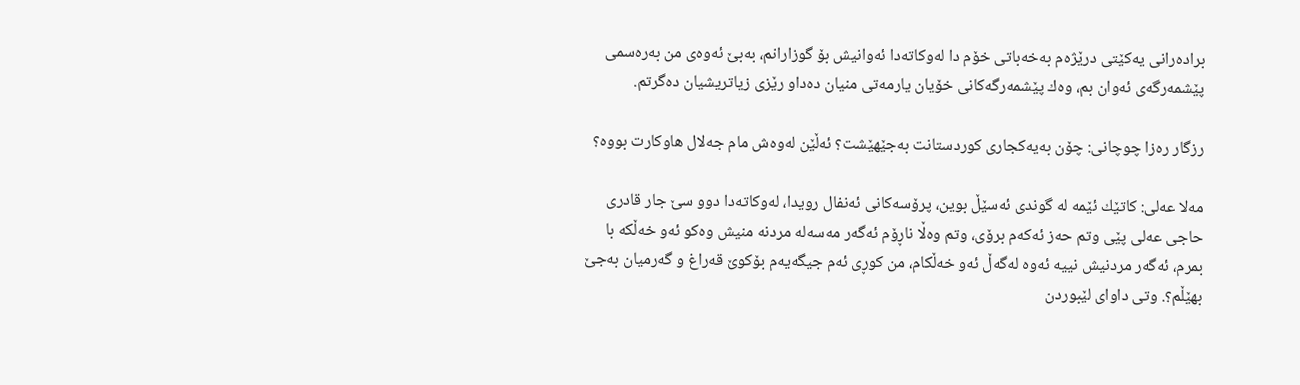براده‌رانی یه‌كێتی درێژه‌م به‌خه‌باتی خۆم دا له‌وكاته‌دا ئه‌وانیش بۆ گوزارانم، به‌بێ ئه‌وه‌ی من به‌ره‌سمی پێشمه‌رگه‌ی ئه‌وان بم، وه‌ك پێشمه‌رگه‌كانی خۆیان یارمه‌تی منیان ده‌داو رێزی زیاتریشیان ده‌گرتم.

رزگار ره‌زا چوچانی: چۆن به‌یه‌كجاری كوردستانت به‌جێهێشت؟ ئه‌ڵێن له‌وه‌ش مام جه‌لال هاوكارت بووه‌؟

مه‌لا عه‌لی: كاتێك ئێمه‌ له‌ گوندی ئه‌سێڵ بوین، پرۆسه‌كانی ئه‌نفال رویدا، له‌وكاته‌دا دوو سێ جار قادری حاجی عه‌لی پێی وتم حه‌ز ئه‌كه‌م برۆی، وتم وه‌ڵا ناڕۆم ئه‌گه‌ر مه‌سه‌له‌ مردنه‌ منیش وه‌كو ئه‌و خه‌ڵكه‌ با بمرم، ئه‌گه‌ر مردنیش نییه‌ ئه‌وه‌ له‌گه‌ڵ ئه‌و خه‌ڵكام، من كوڕی ئه‌م جیگه‌یه‌م بۆكوێ قه‌راغ و گه‌رمیان به‌جێ بهێڵم؟. وتی داوای لێبوردن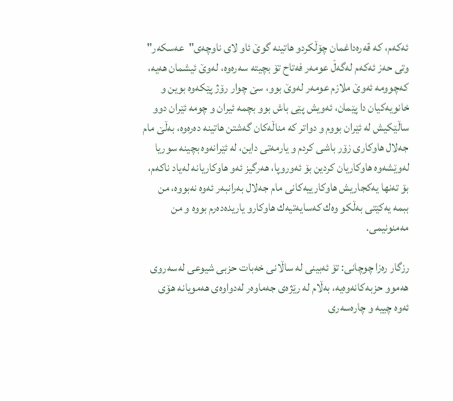ئه‌كه‌م، كه‌ قه‌ره‌داغمان چۆڵكردو هاتینه‌ گوێ ئاو لای ناوچه‌ی"عه‌سكه‌ر" وتی حه‌ز ئه‌كه‌م له‌گه‌ڵ عومه‌ر فه‌تاح تۆ بچیته‌ سه‌ره‌وه، له‌وێ ئیشمان هه‌یه، كه‌چوومه‌ ئه‌وێ ملازم عومه‌ر له‌وێ بوو، سێ چوار رۆژ پێكه‌وه‌ بوین و خانویه‌كیان دا پێمان، ئه‌ویش پێی باش بوو بچمه‌ ئیران و چومه‌ ئێران دوو ساڵێكیش له‌ ئێران بووم و دواتر كه‌ مناڵه‌كان گه‌شتن هاتینه‌ ده‌ره‌وه‌، به‌ڵێ مام جه‌لال هاوكاری زۆر باشی كردم و یارمه‌تی داین، له‌ ئێرانه‌وه‌ بچینه‌ سوریا له‌وێشه‌وه‌ هاوكاریان كردین بۆ ئه‌وروپا، هه‌رگیز ئه‌و هاوكاریانه‌ له‌یاد ناكه‌م، بۆ ته‌نها یه‌كجاریش هاوكارییه‌كانی مام جه‌لال به‌رانبه‌ر ئه‌وه‌ نه‌بووه، من ببمه‌ یه‌كێتی به‌ڵكو وه‌ك كه‌سایه‌تیه‌ك هاوكارو یاریده‌ده‌رم بووه‌ و من مه‌منونیمی.

رزگار ره‌زا چوچانی: تۆ ئه‌بینی له‌ ساڵانی خه‌بات حزبی شیوعی له‌سه‌روی هه‌موو حزبه‌كانه‌وه‌یه، به‌ڵام له رێژه‌ی ‌جه‌ماوه‌ر له‌دواوه‌ی هه‌مویانه‌ هۆی ئه‌وه‌ چییه و چاره‌سه‌ری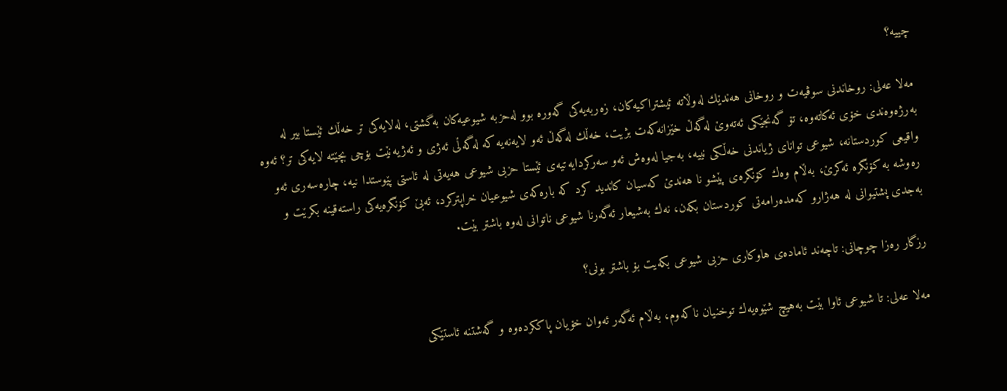چییه‌‌؟

مه‌لا عه‌لی: روخاندنی سوڤیه‌ت و روخانی هه‌ندێك له‌وڵاته‌ ئیشتراكیه‌كان، زه‌ربه‌یه‌كی گه‌وره‌ بوو له‌حزبه‌ شیوعیه‌كان به‌گشتی، له‌لایه‌كی تر خه‌ڵك ئێستا بیر له‌ به‌رژه‌وه‌ندی خۆی ئه‌كاته‌وه، تۆ گه‌نجێكی ئه‌ته‌وێ له‌گه‌ڵ خێزانه‌كه‌ت بژیت، خه‌ڵك له‌گه‌ڵ ئه‌و لایه‌نه‌یه‌ كه‌ له‌گه‌ڵی ئه‌ژی و ئه‌ژیه‌نێت بۆچی بچێته‌ لایه‌كی تر؟ ئه‌وه‌ واقیعی كوردستانه، شیوعی توانای ژیاندنی خه‌ڵكی نییه‌، به‌جیا له‌وه‌ش ئه‌و سه‌ركردایه‌تیه‌ی ئێستا حزبی شیوعی هه‌یه‌تی له‌ ئاستی پێوستدا نیه‌، چاره‌سه‌ری ئه‌و ره‌وشه‌ به‌ كۆنگره‌ ئه‌كرێ، به‌ڵام وه‌ك كۆنگره‌ی پێشو نا هه‌ندێ كه‌سیان كاندید كرد كه‌ باره‌كه‌ی شیوعیان خراپتركرد، ئه‌بێ كۆنگره‌یه‌كی راسته‌قینه‌ بكرێت و به‌جدی پشتیوانی له‌ هه‌ژارو كه‌مده‌رامه‌تی كوردستان بكه‌ن، نه‌ك به‌شیعار ئه‌گه‌رنا شیوعی ناتوانی له‌وه‌ باشتر بێت.

رزگار ره‌زا چوچانی: تاچه‌ند ئاماده‌ی هاوكاری حزبی شیوعی بكه‌یت بۆ باشتر بونی؟

مه‌لا عه‌لی: تا شیوعی ئاوا بێت به‌هیچ شێوه‌یه‌ك توخنیان ناكه‌وم، به‌ڵام ئه‌گه‌ر ئه‌وان خۆیان پاككرده‌وه‌ و گه‌شتنه‌ ئاستێكی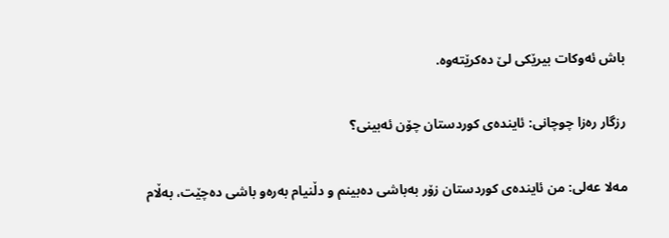باش ئه‌وكات بیرێكی لێ ده‌كرێته‌وه‌.

رزگار ره‌زا چوچانی: ئاینده‌ی كوردستان چۆن ئه‌بینی؟

مه‌لا عه‌لی: من ئاینده‌ی كوردستان زۆر به‌باشی ده‌بینم و دڵنیام به‌ره‌و باشی ده‌چێت، به‌ڵام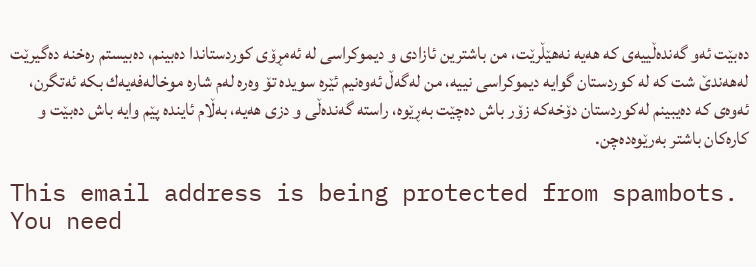ده‌بێت ئه‌و گه‌نده‌ڵییه‌ی كه‌ هه‌یه‌ نه‌هێڵرێت، من باشترین ئازادی و دیموكراسی له‌ ئه‌مڕۆی كوردستاندا ده‌بینم، ده‌بیستم ره‌خنه‌ ده‌گیرێت له‌هه‌ندێ شت كه‌ له‌ كوردستان گوایه‌ دیموكراسی نییه‌، من له‌گه‌ڵ ئه‌وه‌نیم ئێره‌ سویده‌ تۆ وه‌ره‌ له‌م شاره‌ موخاله‌فه‌یه‌ك بكه‌ ئه‌تگرن، ئه‌وه‌ی كه‌ ده‌یبینم له‌كوردستان دۆخه‌كه‌ زۆر باش ده‌چێت به‌ڕێوه‌، راسته‌ گه‌نده‌ڵی و دزی هه‌یه، به‌ڵام ئاینده‌ پێم وایه‌ باش ده‌بێت و كاره‌كان باشتر به‌رێوه‌ده‌چن.

This email address is being protected from spambots. You need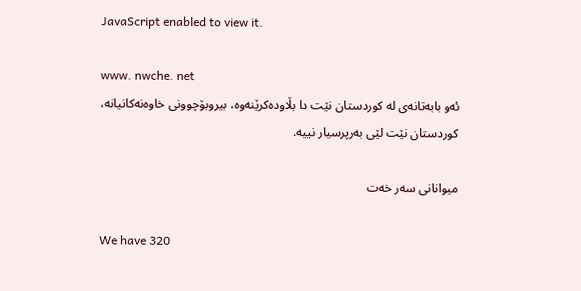JavaScript enabled to view it.

www. nwche. net
ئه‌و بابه‌تانه‌ی له‌ کوردستان نێت دا بڵاوده‌کرێنه‌وه‌، بیروبۆچوونی خاوه‌نه‌کانیانه‌، کوردستان نێت لێی به‌رپرسیار نییه‌.

میوانانی سەر خەت

We have 320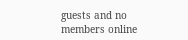guests and no members online